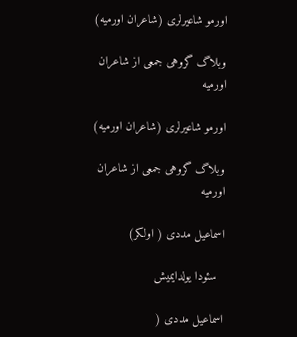اورمو شاعیرلری (شاعران اورمیه)

وبلاگ گروهی جمعی از شاعران اورمیه

اورمو شاعیرلری (شاعران اورمیه)

وبلاگ گروهی جمعی از شاعران اورمیه

اسماعیل مددی ( اولکر)

  سئودا یولدایمیش

اسماعیل مددی (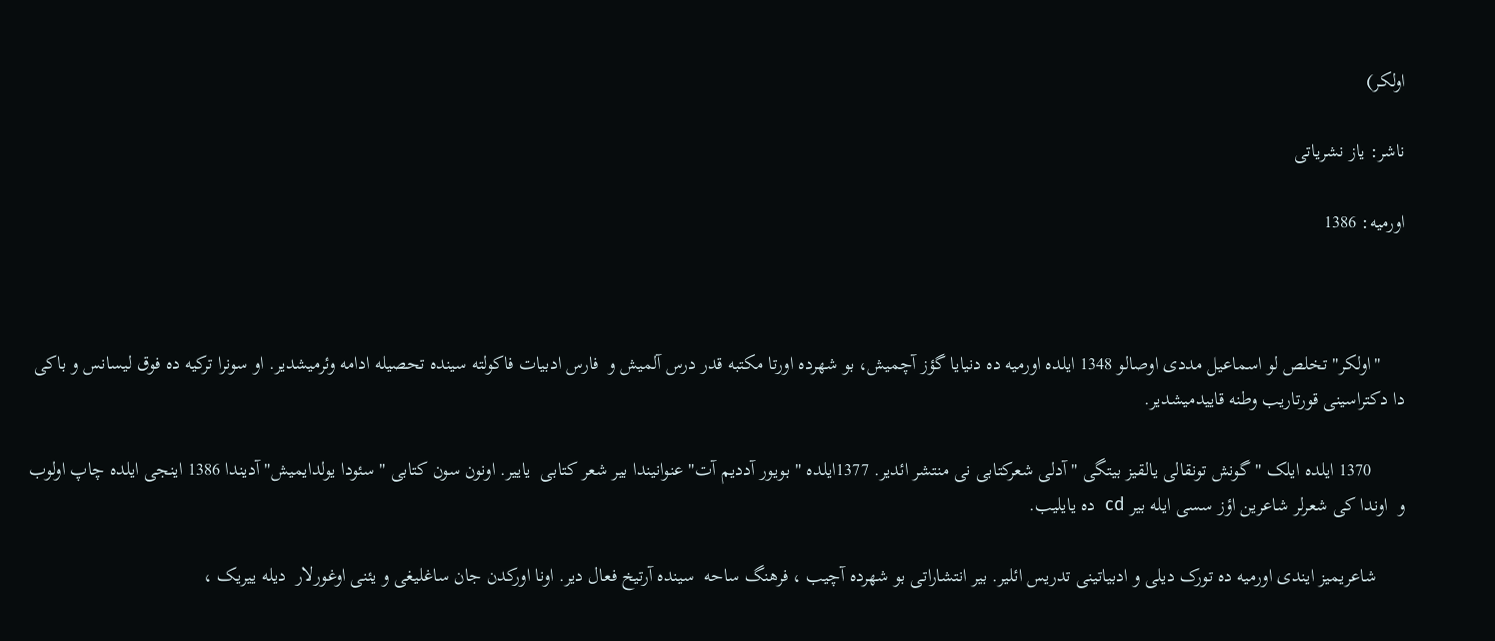اولکر)

ناشر: یاز نشریاتی

اورمیه: 1386



     "اولکر" تخلص لو اسماعیل مددی اوصالو 1348 ایلده اورمیه ده دنیایا گؤز آچمیش، بو شهرده اورتا مکتبه قدر درس آلمیش و  فارس ادبیات فاکولته سینده تحصیله ادامه وئرمیشدیر. او سونرا ترکیه ده فوق لیسانس و باکی دا دکتراسینی قورتاریب وطنه قاییدمیشدیر.

       1370 ایلده ایلک " گونش تونقالی یالقیز بیتگی " آدلی شعرکتابی نی منتشر ائدیر. 1377ایلده " بویور آددیم آت" عنوانیندا بیر شعر کتابی  یاییر. اونون سون کتابی " سئودا یولدایمیش" آدیندا 1386 اینجی ایلده چاپ اولوب و  اوندا کی شعرلر شاعرین اؤز سسی ایله بیر cd  ده یایلیب.

      شاعریمیز ایندی اورمیه ده تورک دیلی و ادبیاتینی تدریس ائلیر. بیر انتشاراتی بو شهرده آچیب ، فرهنگ ساحه  سینده آرتیخ فعال دیر. اونا اورکدن جان ساغلیغی و یئنی اوغورلار  دیله ییریک ،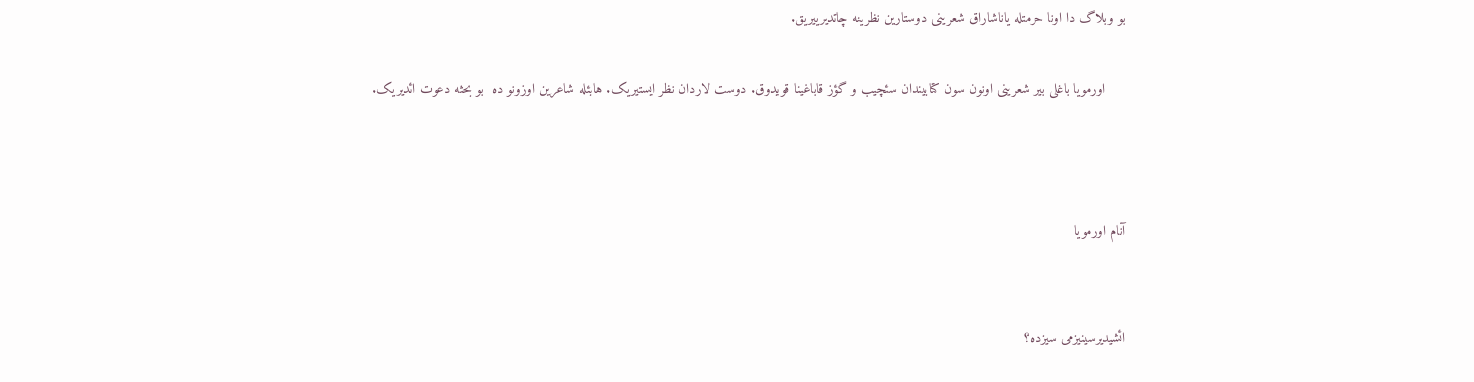بو وبلاگ دا اونا حرمتله یاناشاراق شعرینی دوستارین نظرینه چاتدیرییریق.

     اورمویا باغلی بیر شعرینی اونون سون کتابیندان سئچیب و گؤز قاباغینا قویدوق. دوست لاردان نظر ایستیریک. هابئله شاعرین اوزونو ده  بو بحثه دعوت ائدیریک.



آنام اورمویا


ائشیدیرسینیزمی سیزده؟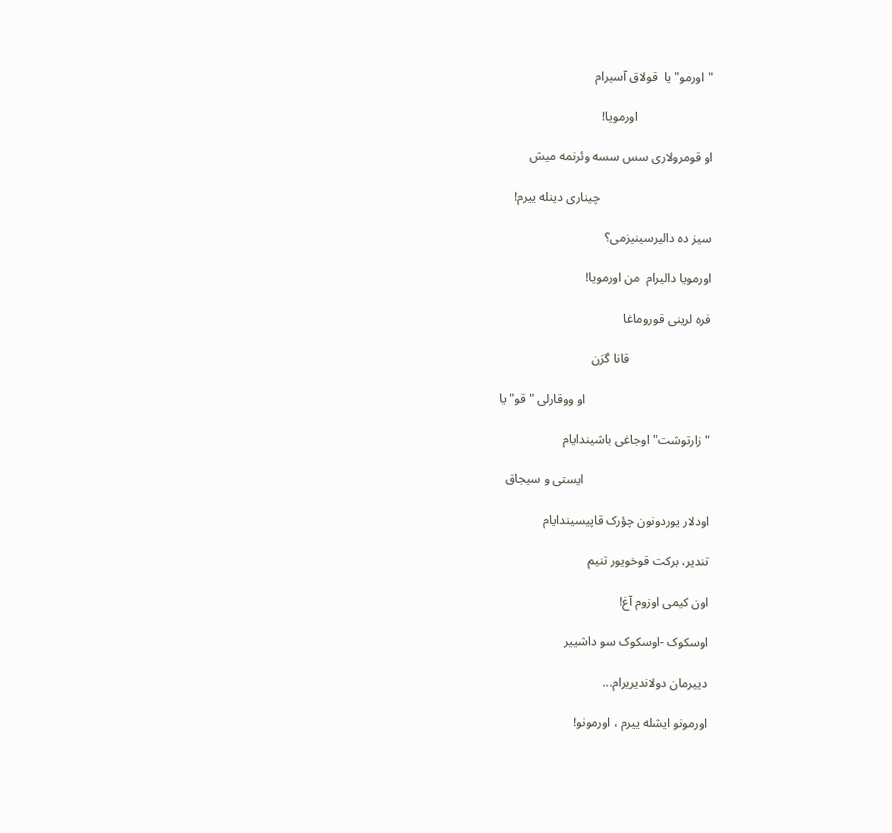"اورمو"یا  قولاق آسیرام

                        اورمویا!

او قومرولاری سس سسه وئرنمه میش

                                    چیناری دینله ییرم!

سیز ده دالیرسینیزمی؟

اورمویا دالیرام  من اورمویا!

فره لرینی قوروماغا

                          قانا گرَن

                                        او ووقارلی "قو"یا

" زارتوشت" اوجاغی باشیندایام

                                        ایستی و سیجاق

اودلار یوردونون چؤرک قاپیسیندایام

تندیر، برکت قوخویور تنیم

اون کیمی اوزوم آغ!

اوسکوک -اوسکوک سو داشییر

دییرمان دولاندیریرام...

اورمونو ایشله ییرم ، اورمونو!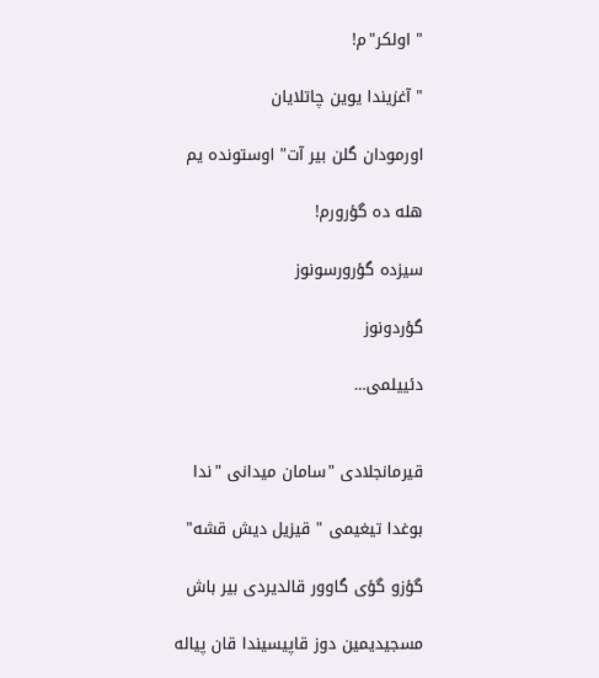" اولکر"م!

" آغزیندا یوین چاتلایان

اورمودان گلن بیر آت" اوستونده یم

هله ده گؤرورم!

سیزده گؤرورسونوز

گؤردونوز

دئییلمی...


قیرمانجلادی "سامان میدانی "ندا

بوغدا تیغیمی " قیزیل دیش قشه"

گؤزو گؤی گاوور قالدیردی بیر باش

مسجیدیمین دوز قاپیسیندا قان پیاله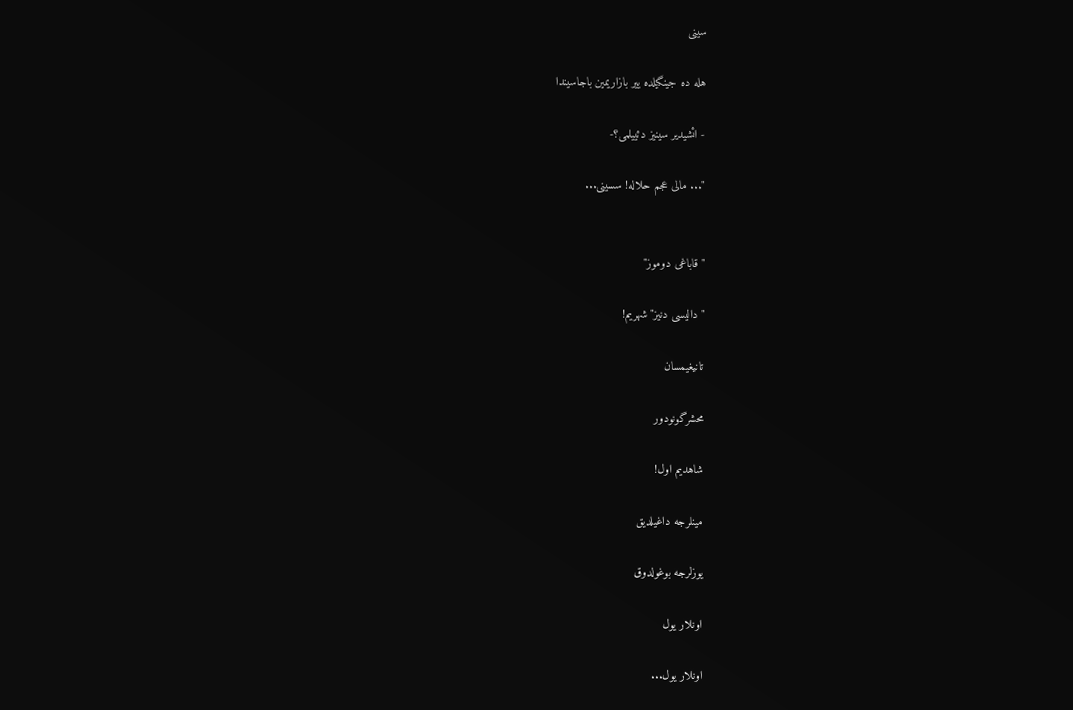سینی

هله ده جینگیلده ییر بازاریمین باجاسیندا

- ائشیدیر سینیز دئییلمی؟-

"... مالی عجم حلاله! سسینی...


" قاباغی دوموز"

" دالیسی دنیز" شهریم!

تانیغیمسان

محشرگونودور

شاهدیم اول!

مینلرجه داغیلدیق

یوزلرجه بوغولدوق

اونلار یول

اونلار یول...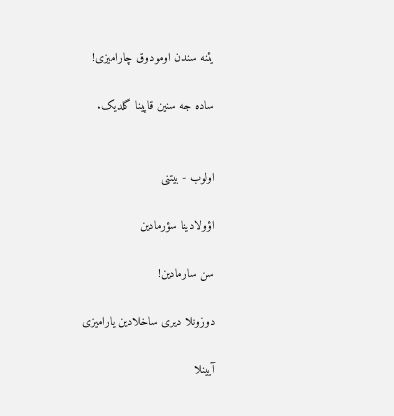یئنه سندن اومودوق چارامیزی!

ساده جه سنین قاپینا گلدیک.


اولوب - بیتنی

اؤولادینا سؤرمادین

سن سارمادین!

دوزونلا دیری ساخلادین یارامیزی

آیینلا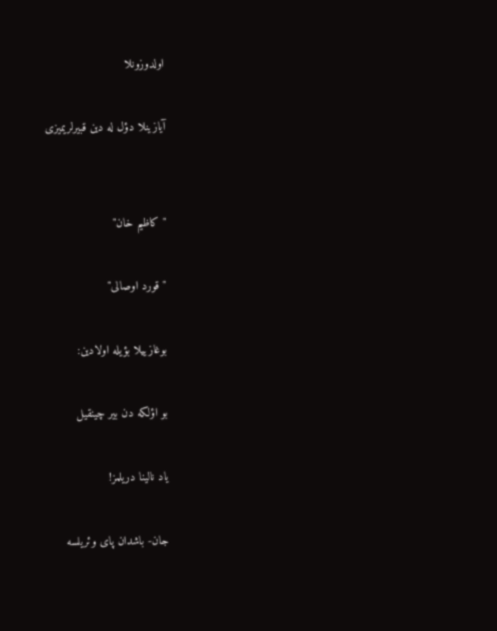اولدوزونلا

آیازینلا دؤل له دین قبیرلریمیزی


" کاظیم خان"

" قورد اوصالی"

بوغازییلا بؤیله اولادین:

بو اؤلکه دن بیر چینقیل

یاد نالینا دریلمز!

جان- باشدان پای وئریلسه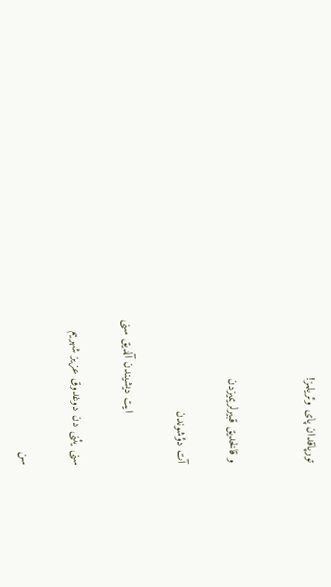تورپاقدان پای وئریلمز!


و قالخدیق قبیرلریمیزدن

آت دؤشوندن

               ایت دیشیندن آلدیق سنی

سنی یئنی دن دوغدوق عزیز شهریم

سن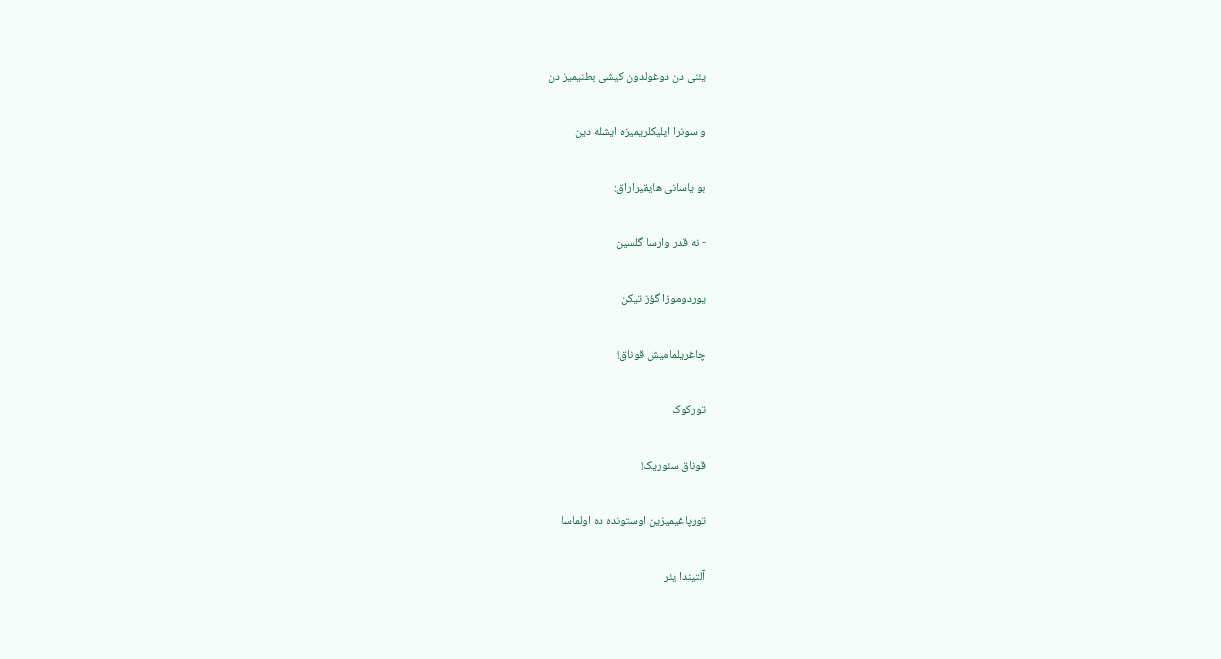یئنی دن دوغولدون کیشی بطنیمیز دن

و سونرا ایلیکلریمیزه ایشله دین

بو یاسانی هایقیراراق:

- نه قدر وارسا گلسین

یوردوموزا گؤز تیکن

چاغریلمامیش قوناق!

تورکوک

قوناق سئوریک!

تورپاغیمیزین اوستونده ده اولماسا

آلتیندا یئر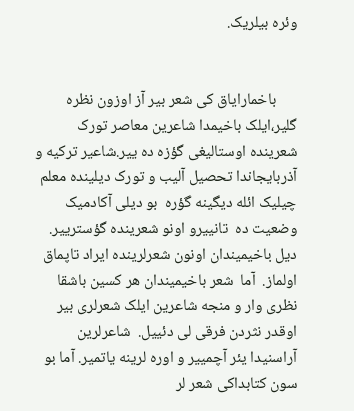وئره بیلریک.


      باخمارایاق کی شعر بیر آز اوزون نظره گلیر،ایلک باخیمدا شاعرین معاصر تورک شعرینده اوستالیغی گؤزه ده ییر.شاعیر ترکیه و آذربایجاندا تحصیل آلیب و تورک دیلینده معلم چیلیک ائله دیگینه گؤره  بو دیلی آکادمیک وضعیت ده  تانییرو اونو شعرینده گؤسترییر. دیل باخیمیندان اونون شعرلرینده ایراد تاپماق اولماز.  آما  شعر باخیمیندان هر کسین باشقا نظری وار و منجه شاعرین ایلک شعرلری بیر اوقدر نثردن فرقی لی دئییل.  شاعرلرین آراسنیدا یئر آچمییر و اوره لرینه یاتمیر. آما بو سون کتابداکی شعر لر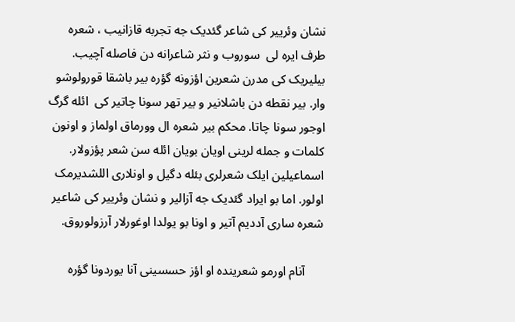نشان وئرییر کی شاعر گئدیک جه تجربه قازانیب ، شعره طرف ایره لی  سوروب و نثر شاعرانه دن فاصله آچیب. بیلیریک کی مدرن شعرین اؤزونه گؤره بیر باشقا قورولوشو وار. بیر نقطه دن باشلانیر و بیر تهر سونا چاتیر کی  ائله گرگ اوجور سونا چاتا. محکم بیر شعره ال وورماق اولماز و اونون کلمات و جمله لرینی اویان بویان ائله سن شعر پؤزولار. اسماعیلین ایلک شعرلری بئله دگیل و اونلاری اللشدیرمک اولور. اما بو ایراد گئدیک جه آزالیر و نشان وئرییر کی شاعیر شعره ساری آددیم آتیر و اونا بو یولدا اوغورلار آرزولوروق.

      آنام اورمو شعرینده او اؤز حسسینی آنا یوردونا گؤره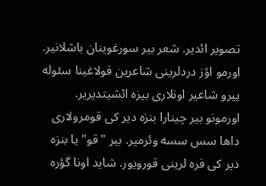تصویر ائدیر. شعر بیر سورغوینان باشلانیر. اورمو اؤز دردلرینی شاعرین قولاغینا سئوله ییرو شاعیر اونلاری بیزه ائشیتدیریر. اورمونو بیر چینارا بنزه دیر کی قومرولاری داها سس سسه وئرمیر. بیر " قو" یا بنزه دیر کی فره لرینی قورویور. شاید اونا گؤره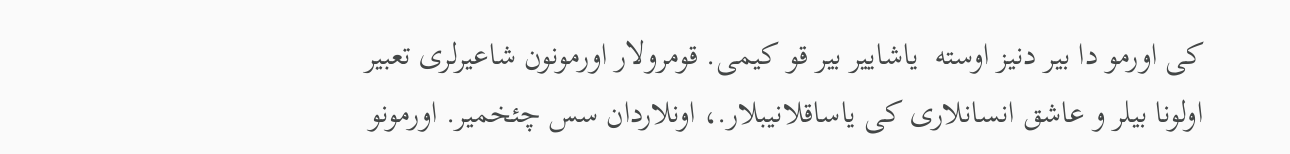کی اورمو دا بیر دنیز اوسته  یاشاییر بیر قو کیمی. قومرولار اورمونون شاعیرلری تعبیر اولونا بیلر و عاشق انسانلاری کی یاساقلانیبلار.، اونلاردان سس چئخمیر. اورمونو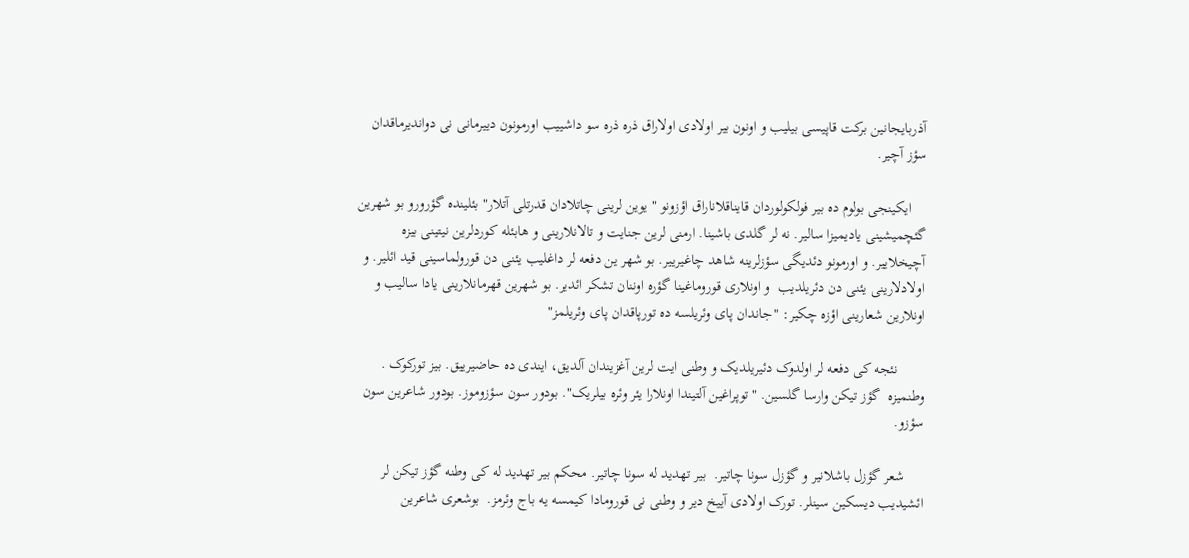آذربایجانین برکت قاپیسی بیلیب و اونون بیر اولادی اولاراق ذره ذره سو داشییب اورمونون دییرمانی نی دواندیرماقدان سؤز آچیر.

    ایکینجی بولوم ده بیر فولکولوردان قایناقلاناراق اؤزونو " یوین لرینی چاتلادان قدرتلی آتلار" بئلینده گؤرورو بو شهرین گئچمیشینی یادیمیزا سالیر. نه لر گلدی باشینا. ارمنی لرین جنایت و تالانلارینی و هابئله کوردلرین نیتینی بیزه آچیخلاییر. و اورمونو دئدیگی سؤزلرینه شاهد چاغیرییر. بو شهر ین دفعه لر داغلیب یئنی دن قورولماسینی قید ائلیر. و اولادلارینی یئنی دن دئریلدیب  و اونلاری قوروماغینا گؤره اوننان تشکر ائدیر. بو شهرین قهرمانلارینی یادا سالیب و اونلارین شعارینی اؤزه چکیر: "جاندان پای وئریلسه ده تورپاقدان پای وئریلمز"

       نئجه کی دفعه لر اولدوک دئیریلدیک و وطنی ایت لرین آغزیندان آلدیق، ایندی ده حاضیرییق. بیز تورکوک . وطنمیزه  گؤز تیکن وارسا گلسین. "توپراغین آلتیندا اونلارا یئر وئره بیلریک". بودور سون سؤزوموز. بودور شاعرین سون سؤزو.

     شعر گؤزل باشلانیر و گؤزل سونا چاتیر.  بیر تهدید له سونا چاتیر. محکم بیر تهدید له کی وطنه گؤز تیکن لر ائشیدیب دیسکین سینلر. تورک اولادی آییخ دیر و وطنی نی قورومادا کیمسه یه باج وئرمز.  بوشعری شاعرین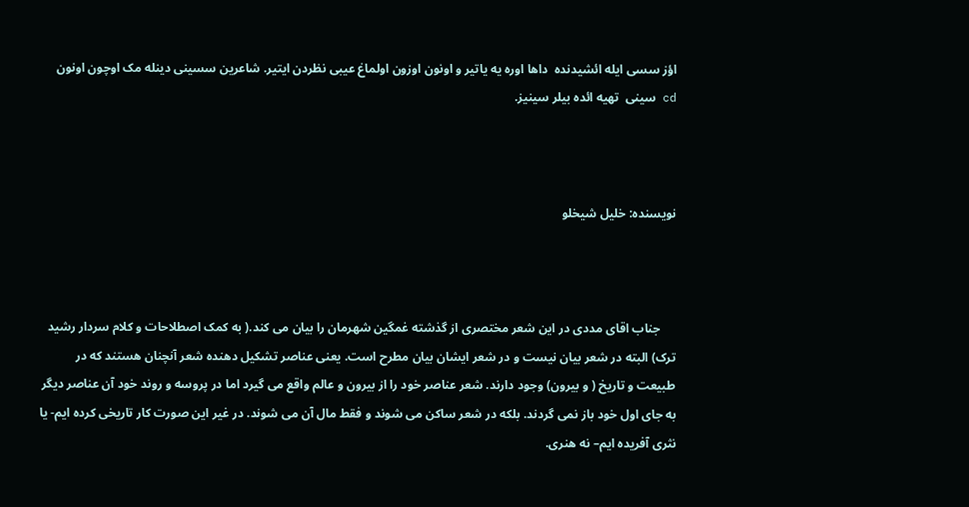اؤز سسی ایله ائشیدنده  داها اوره یه یاتیر و اونون اوزون اولماغ عیبی نظردن ایتیر. شاعرین سسینی دینله مک اوچون اونون cd سینی  تهیه ائده بیلر سینیز.



نویسنده: خلیل شیخلو



     جناب اقای مددی در این شعر مختصری از گذشته غمگین شهرمان را بیان می کند.( به کمک اصطلاحات و کلام سردار رشید ترک) البته در شعر بیان نیست و در شعر ایشان بیان مطرح است. یعنی عناصر تشکیل دهنده شعر آنچنان هستند که در طبیعت و تاریخ ( و بیرون) وجود دارند. شعر عناصر خود را از بیرون و عالم واقع می گیرد اما در پروسه و روند خود آن عناصر دیگر به جای اول خود باز نمی گردند. بلکه در شعر ساکن می شوند و فقط مال آن می شوند. در غیر این صورت کار تاریخی کرده ایم- یا نثری آفریده ایم– نه هنری.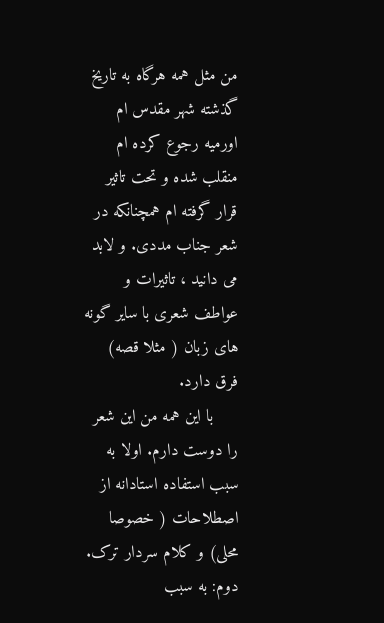من مثل همه هرگاه به تاریخ گذشته شهر مقدس ام اورمیه رجوع کرده ام منقلب شده و تحت تاثیر قرار گرفته ام همچنانکه در شعر جناب مددی. و لابد می دانید ، تاثیرات و عواطف شعری با سایر گونه های زبان ( مثلا قصه) فرق دارد.
     با این همه من این شعر را دوست دارم. اولا به سبب استفاده استادانه از اصطلاحات ( خصوصا محلی) و کلام سردار ترک. دوم: به سبب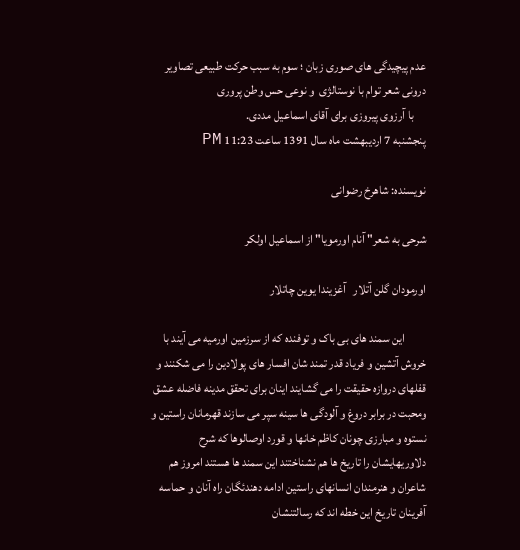عدم پیچیدگی های صوری زبان ؛ سوم به سبب حرکت طبیعی تصاویر درونی شعر توام با نوستالژی  و نوعی حس وطن پروری
     با آرزوی پیروزی برای آقای اسماعیل مددی.
پنجشنبه 7 اردیبهشت ماه سال 1391 ساعت 11:23 PM

نویسنده: شاهرخ رضوانی

شرحی به شعر" آنام اورمویا" از اسماعیل اولکر

اورمودان گلن آتلار   آغزیندا یوین چاتلار

         این سمند های بی باک و توفنده که از سرزمین اورمیه می آیند با   خروش آتشین و فریاد قدر تمند شان افسار های پولادین را می شکنند و قفلهای دروازه حقیقت را می گشایند اینان برای تحقق مدینه فاضله عشق ومحبت در برابر دروغ و آلودگی ها سینه سپر می سازند قهرمانان راستین و نستوه و مبارزی چونان کاظم خانها و قورد اوصالوها که شرح دلاوریهایشان را تاریخ ها هم نشناختند این سمند ها هستند امروز هم شاعران و هنرمندان انسانهای راستین ادامه دهندئگان راه آنان و حماسه آفرینان تاریخ این خطه اند که رسالتنشان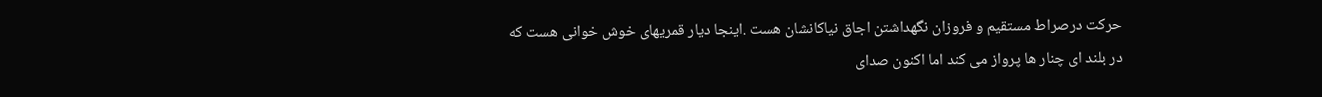حرکت درصراط مستقیم و فروزان نگهداشتن اجاق نیاکانشان هست .اینجا دیار قمریهای خوش خوانی هست که در بلند ای چنار ها پرواز می کند اما اکنون صدای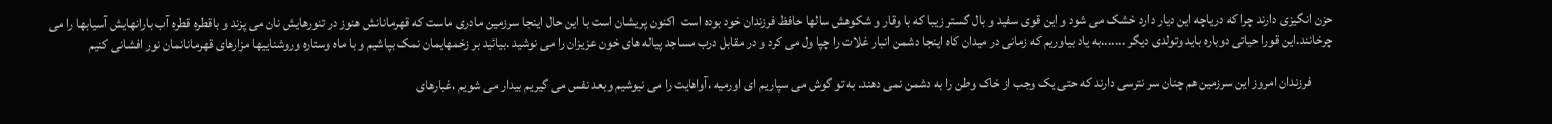حزن انگیزی دارند چرا که دریاچه این دیار دارد خشک می شود و این قوی سفید و بال گستر زیبا که با وقار و شکوهش سالها حافظ فرزندان خود بوده است  اکنون پریشان است با این حال اینجا سرزمین مادری ماست که قهرمانانش هنوز در تنورهایش نان می پزند و باقطره قطره آب بارانهایش آسیابها را می چرخانند.این قورا حیاتی دوباره باید وتولدی دیگر .......به یاد بیاوریم که زمانی در میدان کاه اینجا دشمن انبار غلات را چپا ول می کرد و در مقابل درب مساجد پیاله های خون عزیزان را می نوشید .بیائید بر زخمهایمان نمک بپاشیم و با ماه وستاره وروشناییها مزارهای قهرمانانمان نور افشانی کنیم

        فرزندان امروز این سرزمین هم چنان سر نترسی دارند که حتی یک وجب از خاک وطن را به دشمن نمی دهند. به تو گوش می سپاریم ای اورمیه ،آواهایت را می نیوشیم وبعد نفس می گیریم بیدار می شویم ،غبارهای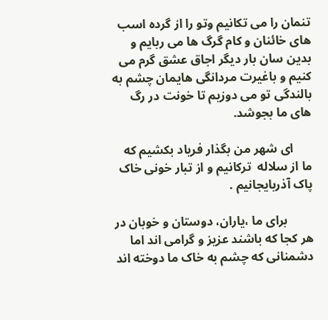تنمان را می تکانیم وتو را از گرده اسب های خائنان و کام گرگ ها می ربایم و بدین سان بار دیگر اجاق عشق گرم می کنیم و باغیرت مردانگی هایمان چشم به بالندگی تو می دوزیم تا خونت در رگ های ما بجوشد.

      ای شهر من بگذار فریاد بکشیم که ما از سلاله  ترکانیم و از تبار خونی خاک پاک آذربایجانیم .

        برای ما ،یاران، دوستان و خوبان در هر کجا که باشند عزیز و گرامی اند اما دشمنانی که چشم به خاک ما دوخته اند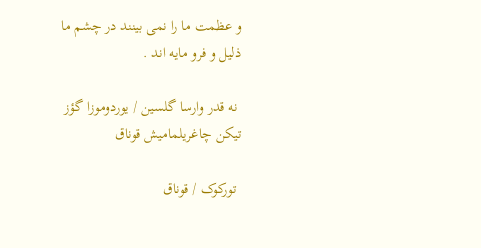و عظمت ما را نمی بینند در چشم ما ذلیل و فرو مایه اند .

 نه قدر وارسا گلسین / یوردوموزا گؤز تیکن چاغریلمامیش قوناق

 تورکوک / قوناق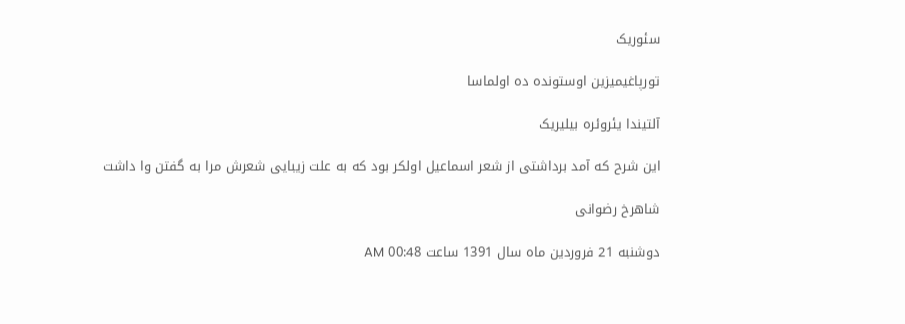سئوریک

تورپاغیمیزین اوستونده ده اولماسا

آلتیندا یئروئره بیلیریک

این شرح که آمد برداشتی از شعر اسماعیل اولکر بود که به علت زیبایی شعرش مرا به گفتن وا داشت

شاهرخ رضوانی

دوشنبه 21 فروردین ماه سال 1391 ساعت 00:48 AM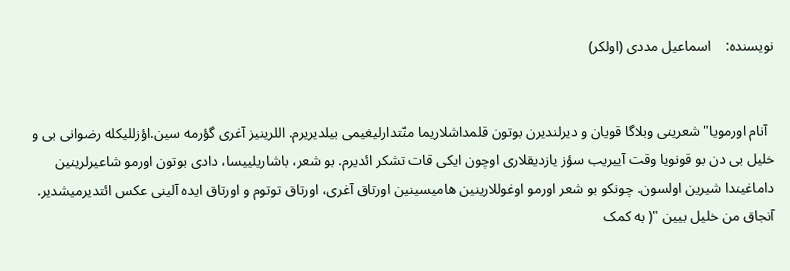نویسنده:    اسماعیل مددی (اولکر)


  آنام اورمویا" شعرینی وبلاگا قویان و دیرلندیرن بوتون قلمداشلاریما منّتدارلیغیمی بیلدیریرم. اللرینیز آغری گؤرمه سین.اؤزللیکله رضوانی بی و خلیل بی دن بو قونویا وقت آییریب سؤز یازدیقلاری اوچون ایکی قات تشکر ائدیرم. بو شعر، باشاریلییسا، دادی بوتون اورمو شاعیرلرینین داماغیندا شیرین اولسون. چونکو بو شعر اورمو اوغوللارینین هامیسینین اورتاق آغری، اورتاق توتوم و اورتاق ایده آلینی عکس ائتدیرمیشدیر. آنجاق من خلیل بیین "( به کمک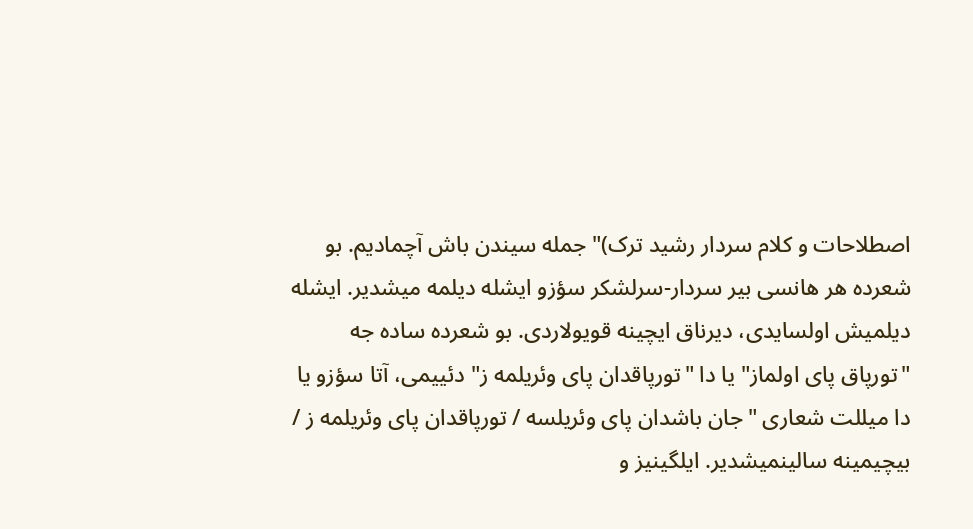اصطلاحات و کلام سردار رشید ترک)" جمله سیندن باش آچمادیم. بو شعرده هر هانسی بیر سردار-سرلشکر سؤزو ایشله دیلمه میشدیر. ایشله دیلمیش اولسایدی، دیرناق ایچینه قویولاردی. بو شعرده ساده جه "تورپاق پای اولماز" یا دا "تورپاقدان پای وئریلمه ز" دئییمی، آتا سؤزو یا دا میللت شعاری "جان باشدان پای وئریلسه / تورپاقدان پای وئریلمه ز / بیچیمینه سالینمیشدیر. ایلگینیز و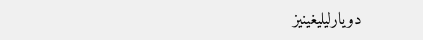دویارلیلیغینیز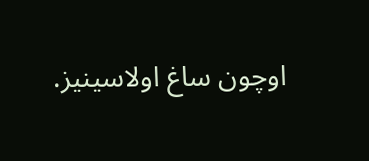اوچون ساغ اولاسینیز.